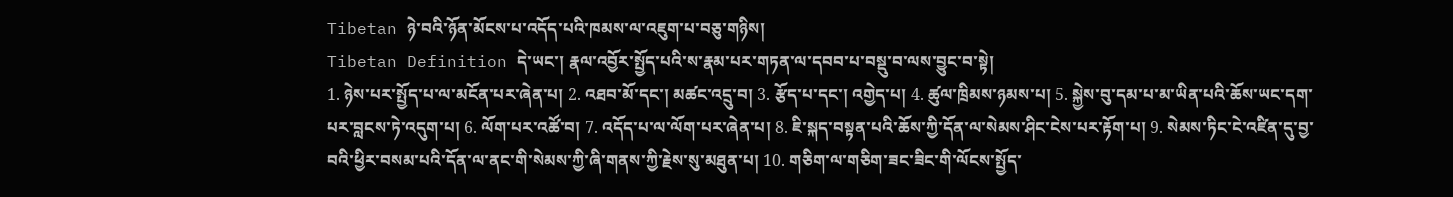Tibetan ཉེ་བའི་ཉོན་མོངས་པ་འདོད་པའི་ཁམས་ལ་འཇུག་པ་བཅུ་གཉིས།
Tibetan Definition དེ་ཡང་། རྣལ་འབྱོར་སྤྱོད་པའི་ས་རྣམ་པར་གཏན་ལ་དབབ་པ་བསྡུ་བ་ལས་བྱུང་བ་སྟེ།
1. ཉེས་པར་སྤྱོད་པ་ལ་མངོན་པར་ཞེན་པ། 2. འཐབ་མོ་དང་། མཚང་འདྲུ་བ། 3. རྩོད་པ་དང་། འགྱེད་པ། 4. ཚུལ་ཁྲིམས་ཉམས་པ། 5. སྐྱེས་བུ་དམ་པ་མ་ཡིན་པའི་ཆོས་ཡང་དག་པར་བླངས་ཏེ་འདུག་པ། 6. ལོག་པར་འཚོ་བ། 7. འདོད་པ་ལ་ལོག་པར་ཞེན་པ། 8. ཇི་སྐད་བསྟན་པའི་ཆོས་ཀྱི་དོན་ལ་སེམས་ཤིང་ངེས་པར་རྟོག་པ། 9. སེམས་ཏིང་ངེ་འཛིན་དུ་བྱ་བའི་ཕྱིར་བསམ་པའི་དོན་ལ་ནང་གི་སེམས་ཀྱི་ཞི་གནས་ཀྱི་རྗེས་སུ་མཐུན་པ། 10. གཅིག་ལ་གཅིག་ཟང་ཟིང་གི་ལོངས་སྤྱོད་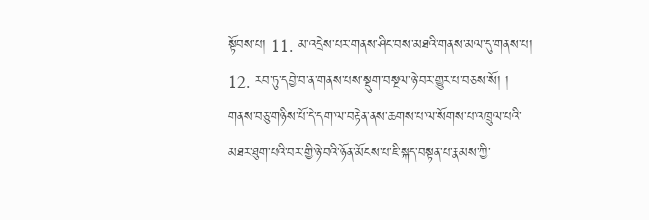སྟོབས་པ། 11. མ་འདྲེས་པར་གནས་ཤིང་བས་མཐའི་གནས་མལ་དུ་གནས་པ། 12. རབ་ཏུ་དབྱེ་བ་ན་གནས་པས་སྡུག་བསྔལ་ཉེ་བར་གྱུར་པ་བཅས་སོ། ། གནས་བཅུ་གཉིས་པོ་དེ་དག་ལ་བརྟེན་ནས་ཆགས་པ་ལ་སོགས་པ་འཁྲུལ་པའི་མཐར་ཐུག་པའི་བར་གྱི་ཉེ་བའི་ཉོན་མོངས་པ་ཇི་སྐད་བསྟན་པ་རྣམས་ཀྱི་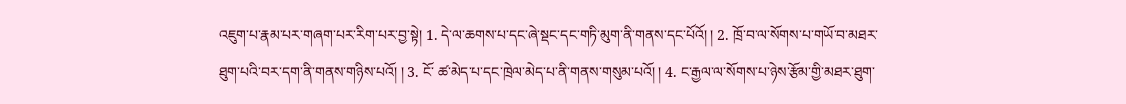འཇུག་པ་རྣམ་པར་གཞག་པར་རིག་པར་བྱ་སྟེ། 1. དེ་ལ་ཆགས་པ་དང་ཞེ་སྡང་དང་གཏི་མུག་ནི་གནས་དང་པོའོ། ། 2. ཁྲོ་བ་ལ་སོགས་པ་གཡོ་བ་མཐར་ཐུག་པའི་བར་དག་ནི་གནས་གཉིས་པའོ། ། 3. ངོ་ ཚ་མེད་པ་དང་ཁྲེལ་མེད་པ་ནི་གནས་གསུམ་པའོ། ། 4. ང་རྒྱལ་ལ་སོགས་པ་ཉེས་རྩོམ་གྱི་མཐར་ཐུག་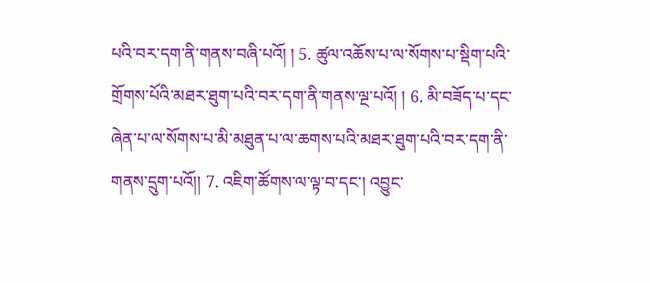པའི་བར་དག་ནི་གནས་བཞི་པའོ། ། 5. ཚུལ་འཆོས་པ་ལ་སོགས་པ་སྡིག་པའི་གྲོགས་པོའི་མཐར་ཐུག་པའི་བར་དག་ནི་གནས་ལྔ་པའོ། ། 6. མི་བཟོད་པ་དང་ཞེན་པ་ལ་སོགས་པ་མི་མཐུན་པ་ལ་ཆགས་པའི་མཐར་ཐུག་པའི་བར་དག་ནི་གནས་དྲུག་པའོ།། 7. འཇིག་ཚོགས་ལ་ལྟ་བ་དང་། འབྱུང་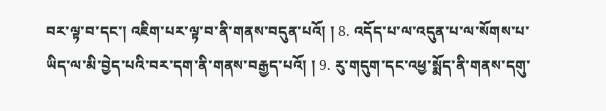བར་ལྟ་བ་དང་། འཇིག་པར་ལྟ་བ་ནི་གནས་བདུན་པའོ། ། 8. འདོད་པ་ལ་འདུན་པ་ལ་སོགས་པ་ཡིད་ལ་མི་བྱེད་པའི་བར་དག་ནི་གནས་བརྒྱད་པའོ། ། 9. རུ་གདུག་དང་འཕྱ་སྨོད་ནི་གནས་དགུ་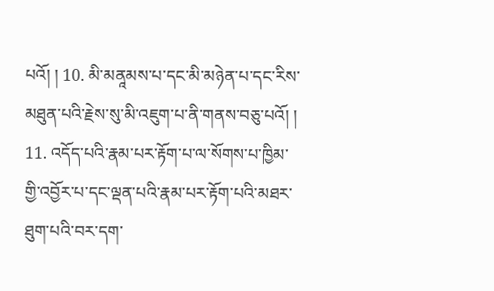པའོ། ། 10. མི་མནཱམས་པ་དང་མི་མཉེན་པ་དང་རིས་མཐུན་པའི་རྗེས་སུ་མི་འཇུག་པ་ནི་གནས་བཅུ་པའོ། ། 11. འདོད་པའི་རྣམ་པར་རྟོག་པ་ལ་སོགས་པ་ཁྱིམ་གྱི་འབྱོར་པ་དང་ལྡན་པའི་རྣམ་པར་རྟོག་པའི་མཐར་ཐུག་པའི་བར་དག་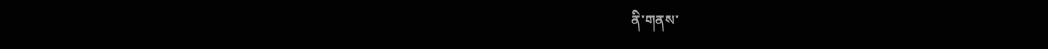ནི་གནས་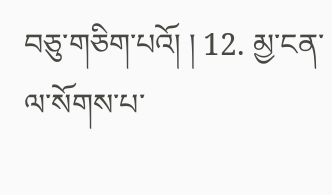བཅུ་གཅིག་པའོ། ། 12. མྱ་ངན་ལ་སོགས་པ་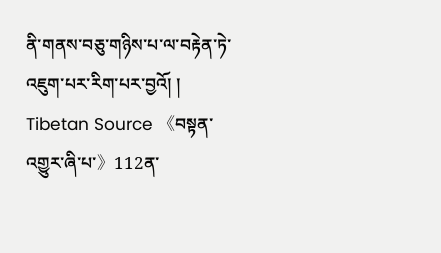ནི་གནས་བཅུ་གཉིས་པ་ལ་བརྟེན་ཏེ་འཇུག་པར་རིག་པར་བྱའོ། །
Tibetan Source 《བསྟན་འགྱུར་ཞི་པ་》112ན་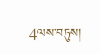4ལས་བཏུས།